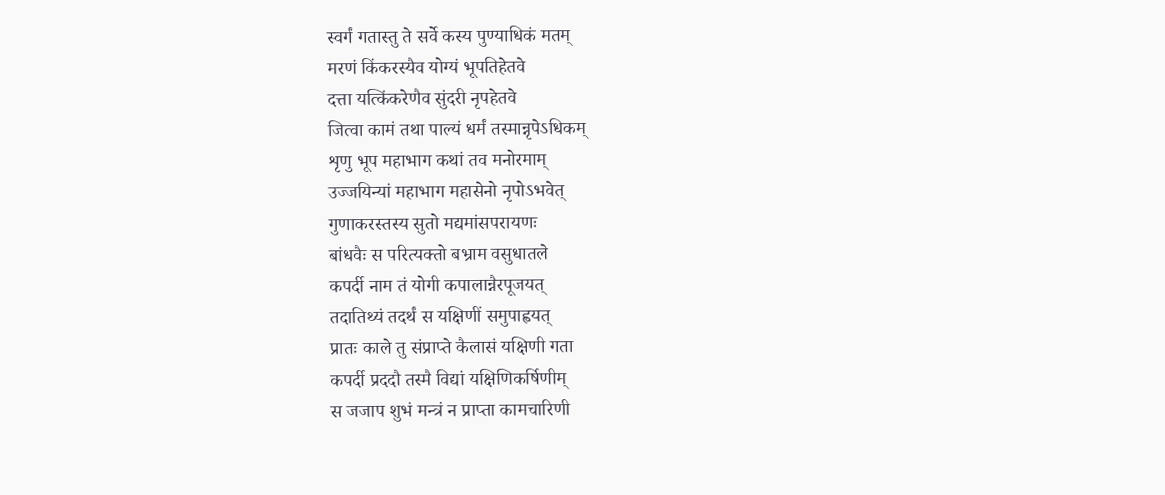स्वर्गं गतास्तु ते सर्वे कस्य पुण्याधिकं मतम्
मरणं किंकरस्यैव योग्यं भूपतिहेतवे
दत्ता यत्किंकरेणैव सुंदरी नृपहेतवे
जित्वा कामं तथा पाल्यं धर्मं तस्मान्नृपेऽधिकम्
शृणु भूप महाभाग कथां तव मनोरमाम्
उज्जयिन्यां महाभाग महासेनो नृपोऽभवेत्
गुणाकरस्तस्य सुतो मद्यमांसपरायणः
बांधवैः स परित्यक्तो बभ्राम वसुधातले
कपर्दी नाम तं योगी कपालान्नैरपूजयत्
तदातिथ्यं तदर्थं स यक्षिणीं समुपाह्वयत्
प्रातः काले तु संप्राप्ते कैलासं यक्षिणी गता
कपर्दी प्रददौ तस्मै विद्यां यक्षिणिकर्षिणीम्
स जजाप शुभं मन्त्रं न प्राप्ता कामचारिणी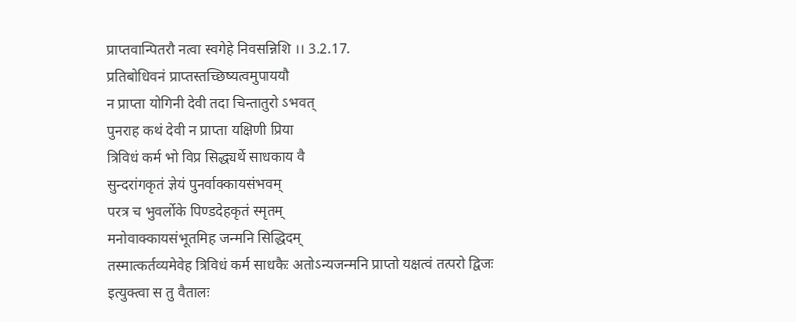प्राप्तवान्पितरौ नत्वा स्वगेहे निवसन्निशि ।। 3.2.17.
प्रतिबोधिवनं प्राप्तस्तच्छिष्यत्वमुपाययौ
न प्राप्ता योगिनी देवी तदा चिन्तातुरो ऽभवत्
पुनराह कथं देवी न प्राप्ता यक्षिणी प्रिया
त्रिविधं कर्म भो विप्र सिद्ध्यर्थे साधकाय वै
सुन्दरांगकृतं ज्ञेयं पुनर्वाक्कायसंभवम्
परत्र च भुवर्लोके पिण्डदेहकृतं स्मृतम्
मनोवाक्कायसंभूतमिह जन्मनि सिद्धिदम्
तस्मात्कर्तव्यमेवेह त्रिविधं कर्म साधकैः अतोऽन्यजन्मनि प्राप्तो यक्षत्वं तत्परो द्विजः
इत्युक्त्वा स तु वैतालः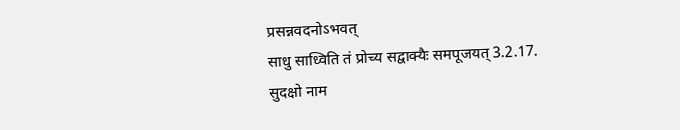प्रसन्नवदनोऽभवत्
साधु साध्विति तं प्रोच्य सद्वाक्यैः समपूजयत् 3.2.17.
सुदक्षो नाम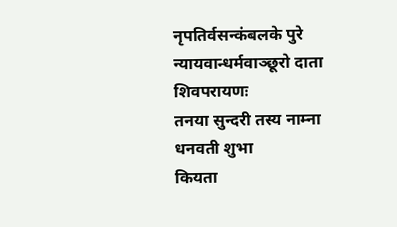नृपतिर्वसन्कंबलके पुरे
न्यायवान्धर्मवाञ्छूरो दाता शिवपरायणः
तनया सुन्दरी तस्य नाम्ना धनवती शुभा
कियता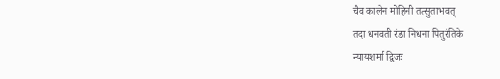चैव कालेन मोहिनी तत्सुताभवत्
तदा धनवती रंडा निधना पितुरंतिके
न्यायशर्मा द्विजः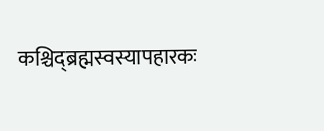कश्चिद्ब्रह्मस्वस्यापहारकः